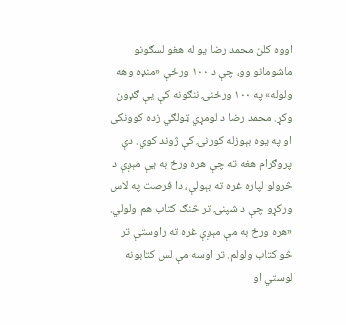اووه کلن محمد رضا یو له هغو لسګونو ماشومانو وو، چې د ۱۰۰ ورځې «منډه وهه ولوله» په ۱۰۰ ورځنۍ ننګونه کې یې ګډون وکړ. محمد رضا د لومړي ټولګي زده کوونکی او په یوه بېوزله کورنۍ کې ژوند کوي. دې پروګرام هغه ته چې هره ورځ به یې مېږې د څرولو لپاره غره ته بېولې، دا فرصت په لاس ورکړو چې د شپنۍ تر څنګ کتاب هم ولولي. «هره ورځ به مې مېږې غره ته راوستې تر څو کتاب ولولم. تر اوسه مې لس کتابونه لوستي او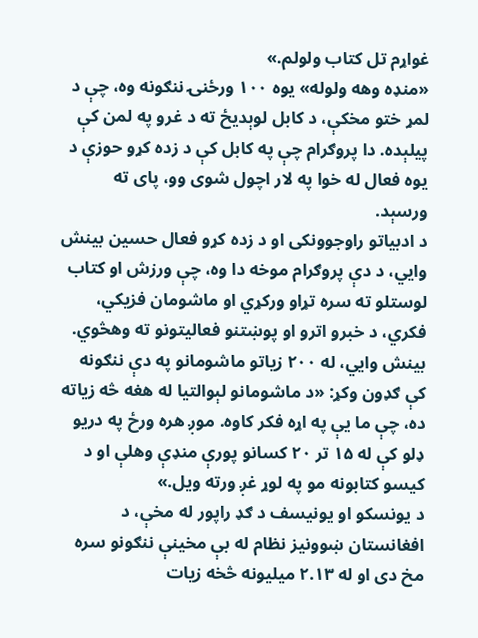غواړم تل کتاب ولولم.»
«منډه وهه ولوله» یوه ۱۰۰ ورځنۍ ننګونه وه، چې د لمړ ختو مخکې، د کابل لوېدیځ ته د غرو په لمن کې پیلېده. دا پروګرام چې په کابل کې د زده کړو حوزې د یوه فعال له خوا په لار اچول شوی وو، پای ته ورسېد.
د ادبیاتو راوجوونکی او د زده کړو فعال حسین بینش وايي، د دې پروګرام موخه دا وه، چې ورزش او کتاب لوستلو ته سره تړاو ورکړي او ماشومان فزیکي، فکري، د خبرو اترو او پوښتنو فعالیتونو ته وهڅوي.
بینش وايي، له ۲۰۰ زیاتو ماشومانو په دې ننګونه کې ګډون وکړ: «د ماشومانو لېوالتیا له هغه څه زیاته ده، چې ما یې په اړه فکر کاوه. موږ هره ورځ په دریو ډلو کې له ۱۵ تر ۲۰ کسانو پورې منډې وهلې او د کیسو کتابونه مو په لوړ غږ ورته ویل.»
د یونسکو او یونیسف د ګډ راپور له مخې، د افغانستان ښوونیز نظام له بې مخینې ننګونو سره مخ دی او له ۲.۱۳ میلیونه څخه زیات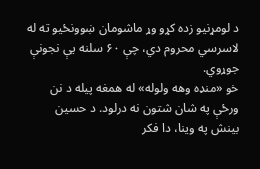د لومړنیو زده کړو وړ ماشومان ښوونځیو ته له لاسرسي محروم دي، چې ۶۰ سلنه یې نجونې جوړوي.
خو «منډه وهه ولوله» له همغه پیله د نن ورځې په شان شتون نه درلود. د حسین بینش په وینا، دا فکر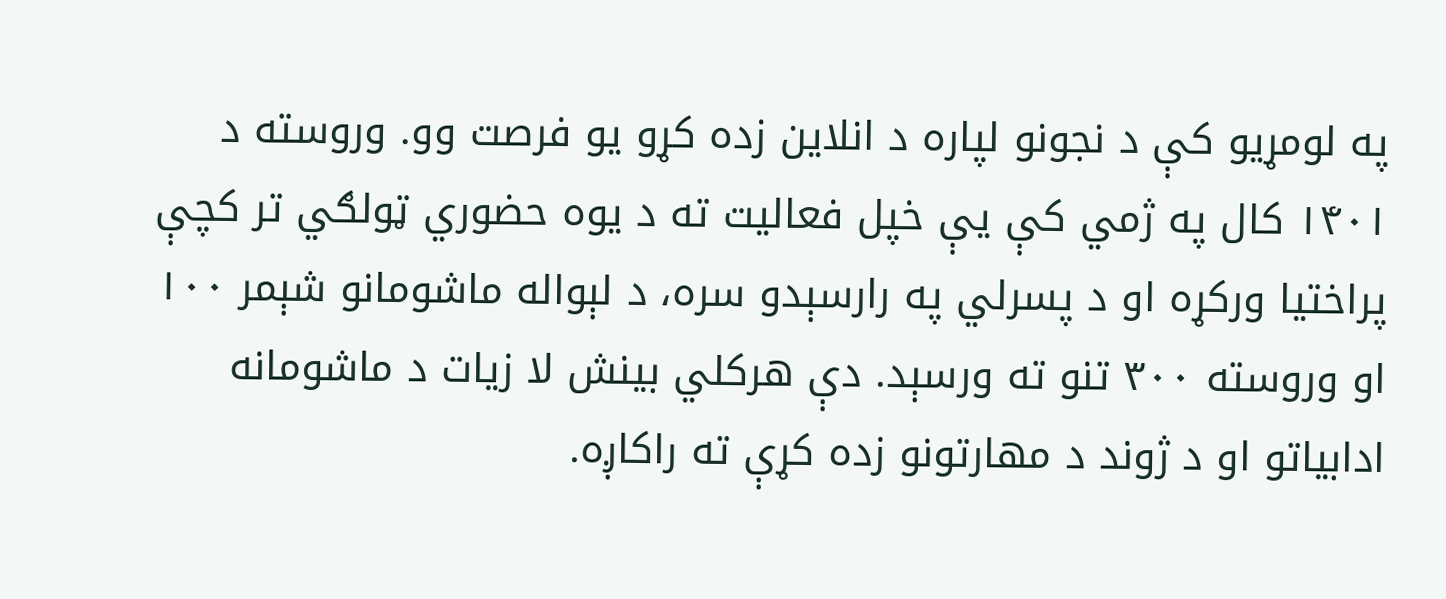په لومړیو کې د نجونو لپاره د انلاین زده کړو یو فرصت وو. وروسته د ۱۴۰۱ کال په ژمي کې یې خپل فعالیت ته د یوه حضوري ټولګي تر کچې پراختیا ورکړه او د پسرلي په رارسېدو سره، د لېواله ماشومانو شېمر ۱۰۰ او وروسته ۳۰۰ تنو ته ورسېد. دې هرکلي بینش لا زیات د ماشومانه ادابیاتو او د ژوند د مهارتونو زده کړې ته راکاږه.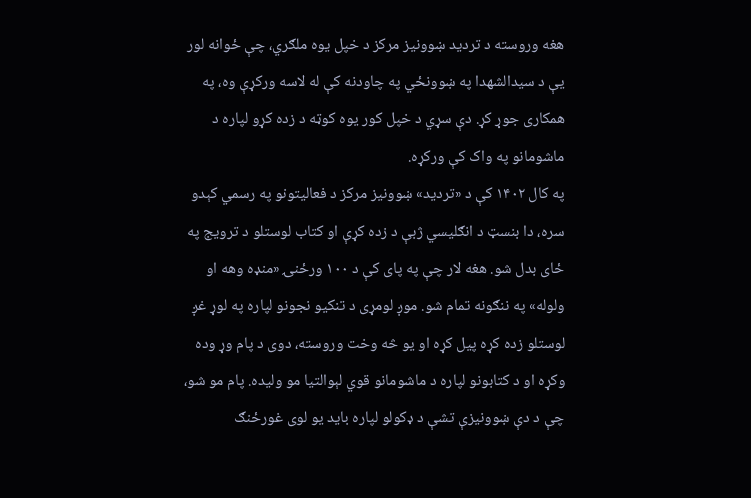هغه وروسته د تردید ښوونیز مرکز د خپل یوه ملګري، چې ځوانه لور یې د سیدالشهدا په ښوونځي په چاودنه کې له لاسه ورکړې وه، په همکاری جوړ کړ. دې سړي د خپل کور یوه کوټه د زده کړو لپاره د ماشومانو په واک کې ورکړه.
په کال ۱۴۰۲ کې د «تردید» ښوونیز مرکز د فعالیتونو په رسمي کېدو سره، دا بنسټ د انګلیسي ژبې د زده کړې او کتاب لوستلو د ترویج په ځای بدل شو. هغه لار چې په پای کې د ۱۰۰ ورځنۍ «منډه وهه او ولوله» په ننګونه تمام شو. موږ لومړی د تنکیو نجونو لپاره په لوړ غږ لوستلو زده کړه پیل کړه او یو څه وخت وروسته، دوی د پام وړ وده وکړه او د کتابونو لپاره د ماشومانو قوي لېوالتیا مو ولیده. پام مو شو، چې د دې ښوونیزې تشې د ډکولو لپاره باید یو لوی غورځنګ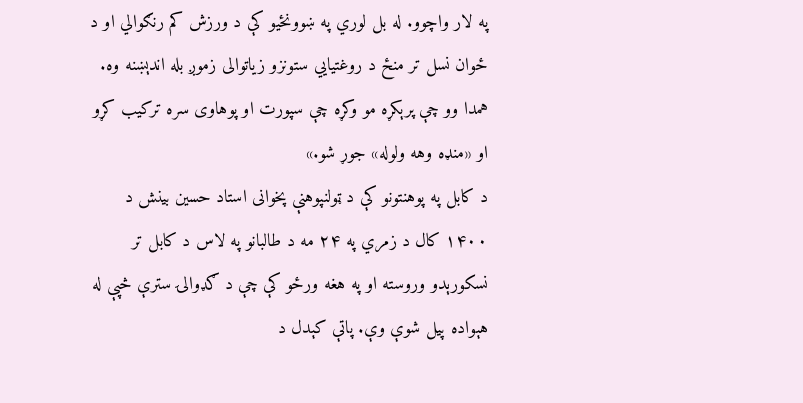په لار واچوو. له بل لوري په ښوونځیو کې د ورزش کم رنګوالي او د ځوان نسل تر منځ د روغتیايي ستونزو زیاتوالی زموږ بله اندېښنه وه. همدا وو چې پرېکړه مو وکړه چې سپورت او پوهاوی سره ترکیب کړو او «منډه وهه ولوله» جوړ شو.»
د کابل په پوهنتونو کې د ټولنپوهنې پخوانی استاد حسین بینش د ۱۴۰۰ کال د زمري په ۲۴ مه د طالبانو په لاس د کابل تر نسکورېدو وروسته او په هغه ورځو کې چې د ګډوالۍ سترې څپې له هېواده پیل شوې وې. پاتې کېدل د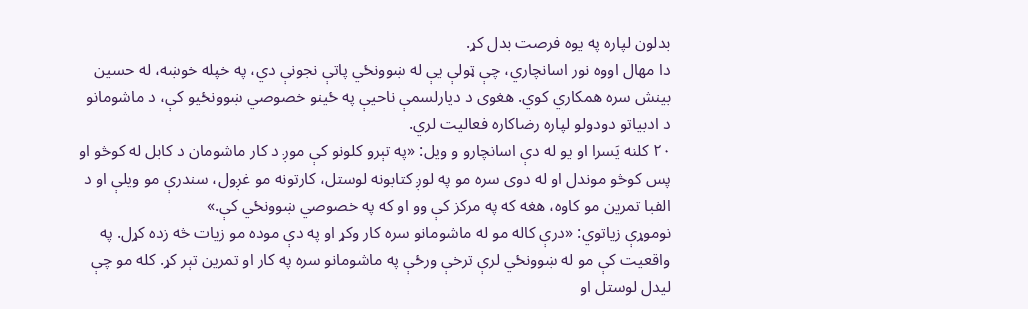بدلون لپاره په یوه فرصت بدل کړ.
دا مهال اووه نور اسانچاري، چې ټولې یې له ښوونځي پاتې نجونې دي، په خپله خوښه، له حسین بینش سره همکاري کوي. هغوی د دیارلسمې ناحیې په ځینو خصوصي ښوونځیو کې، د ماشومانو د ادبیاتو دودولو لپاره رضاکاره فعالیت لري.
۲۰ کلنه یَسرا او یو له دې اسانچارو و ویل: «په تېرو کلونو کې موږ د کار ماشومان د کابل له کوڅو او پس کوڅو موندل او له دوی سره مو په لوږ کتابونه لوستل، کارتونه مو غږول، سندرې مو ویلې او د الفبا تمرین مو کاوه، هغه که په مرکز کې وو او که په خصوصي ښوونځي کې.»
نوموړې زیاتوي: «درې کاله مو له ماشومانو سره کار وکړ او په دې موده مو زیات څه زده کړل. په واقعیت کې مو له ښوونځي لرې ترخې ورځې په ماشومانو سره په کار او تمرین تېر کړ. کله مو چې لیدل لوستل او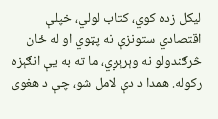لیکل زده کوي، کتاب لولي، خپلې اقتصادي ستونزې نه پټوي او له ځان څرګندولو نه وېرېږي، ما ته به یې انګېزه رکوله. همدا د دې لامل شو، چې د هغوی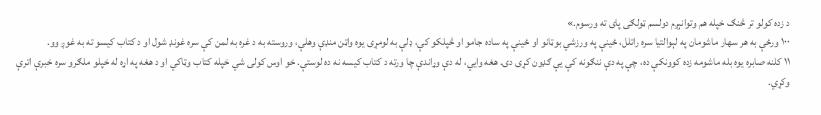د زده کولو تر څنګ خپله هم وتوانېږم دولسم ټولګی پای ته ورسوم.»
۱۰۰ ورځې به هر سهار ماشومان په لېوالتیا سره راتلل، ځینې په ورزشي بوټانو او ځینې په ساده جامو او څپلکو کې، ډلې به لومړی یوه واټن منډې وهلې، وروسته به د غره به لمن کې سره غونډ شول او د کتاب کیسو ته به غوږ وو.
۱۱ کلنه صابره یوه بله ماشومه زده کوونکې ده، چې په دې ننګونه کې یې ګډون کړی دی. هغه وايي، له دې وړاندې چا ورته د کتاب کیسه نه ده لوستې. خو اوس کولی شي خپله کتاب وټاکي او د هغه په اړه له خپلو ملګرو سره خبرې اترې وکړي.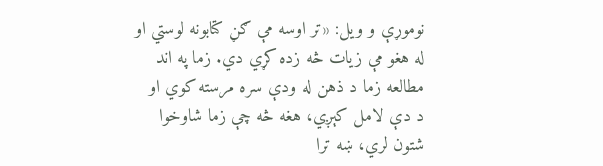نوموړې و ویل: «تر اوسه مې ګڼ کتابونه لوستي او له هغو مې زیات څه زده کړي دي. زما په اند مطالعه زما د ذهن له ودې سره مرسته کوي او د دې لامل کېږي، هغه څه چې زما شاوخوا شتون لري، ښه ترا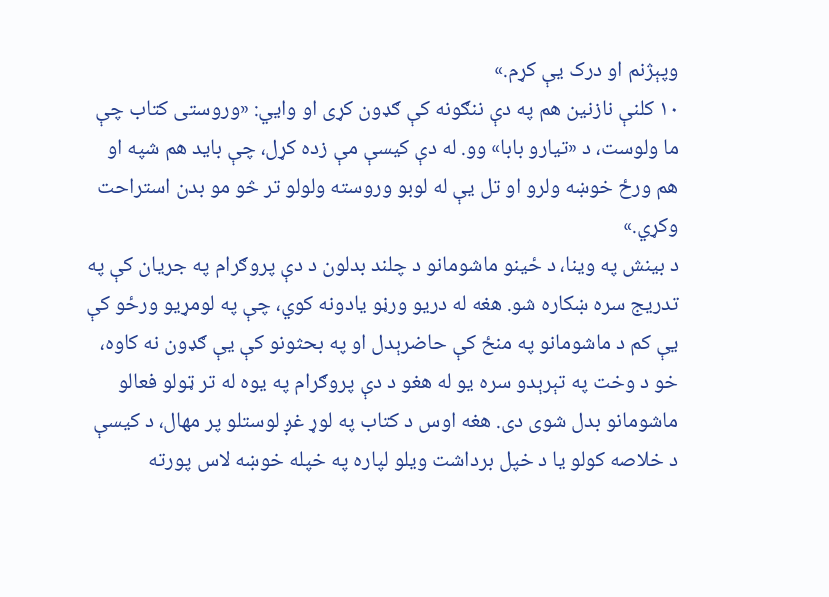وپېژنم او درک یې کړم.»
۱۰ کلنې نازنین هم په دې ننګونه کې ګډون کړی او وايي: «وروستی کتاب چې ما ولوست، د «تیارو بابا» وو. له دې کیسې مې زده کړل، چې باید هم شپه او هم ورځ خوښه ولرو او تل یې له لوبو وروسته ولولو تر څو مو بدن استراحت وکړي.»
د بینش په وینا، د ځینو ماشومانو د چلند بدلون د دې پروګرام په جریان کې په تدریج سره ښکاره شو. هغه له دریو ورڼو یادونه کوي، چې په لومړیو ورځو کې یې کم د ماشومانو په منځ کې حاضرېدل او په بحثونو کې یې ګډون نه کاوه، خو د وخت په تېرېدو سره یو له هغو د دې پروګرام په یوه له تر ټولو فعالو ماشومانو بدل شوی دی. هغه اوس د کتاب په لوړ غږ لوستلو پر مهال، د کیسې د خلاصه کولو یا د خپل برداشت ویلو لپاره په خپله خوښه لاس پورته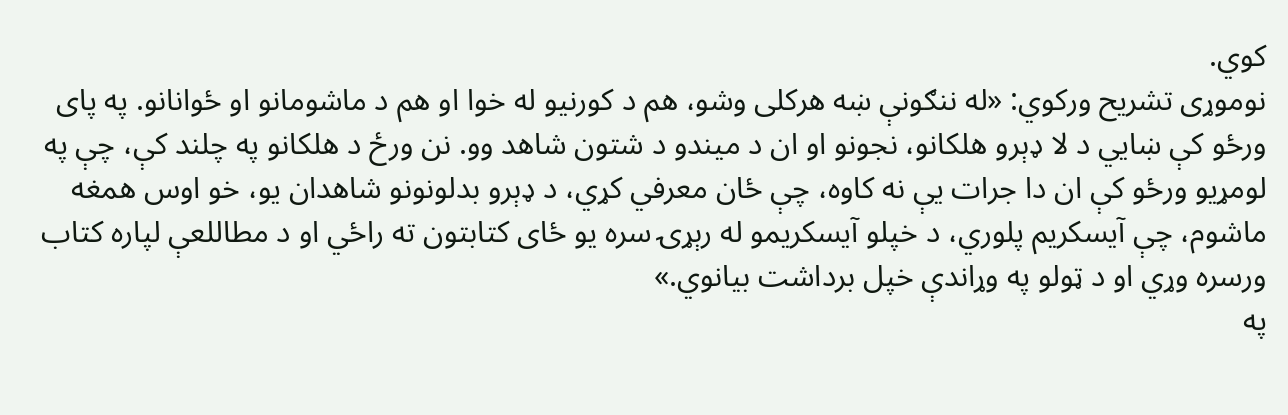کوي.
نوموړی تشریح ورکوي: «له ننګونې ښه هرکلی وشو، هم د کورنیو له خوا او هم د ماشومانو او ځوانانو. په پای ورځو کې ښايي د لا ډېرو هلکانو، نجونو او ان د میندو د شتون شاهد وو. نن ورځ د هلکانو په چلند کې، چې په لومړیو ورځو کې ان دا جرات یې نه کاوه، چې ځان معرفي کړي، د ډېرو بدلونونو شاهدان یو، خو اوس همغه ماشوم، چې آیسکریم پلوري، د خپلو آیسکریمو له رېړۍ سره یو ځای کتابتون ته راځي او د مطاللعې لپاره کتاب ورسره وړي او د ټولو په وړاندې خپل برداشت بیانوي.»
په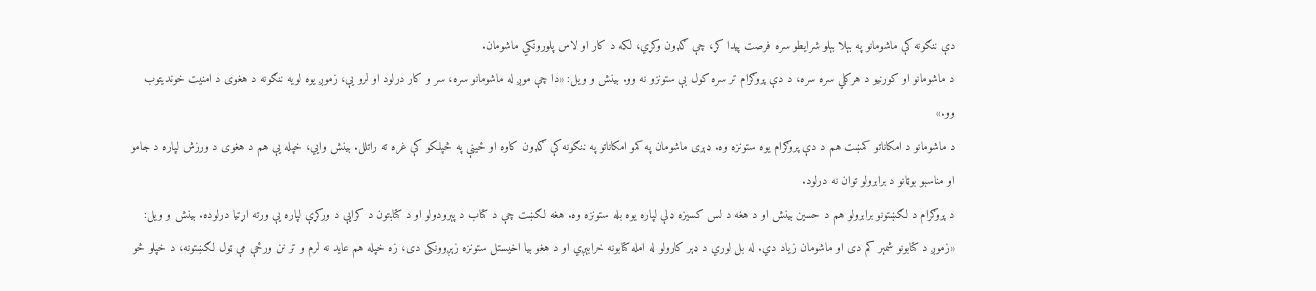دې ننګونه کې ماشومانو په بېلا بېلو شرایطو سره فرصت پیدا کړ، چې ګډون وکړي، لکه د کار او لاس پلورونکي ماشومان.
د ماشومانو او کورنیو د هرکلي سره سره، د دې پروګرام تر سره کول بې ستونزو نه وو. بینش و ویل: «دا چې موږ له ماشومانو سره، سر و کار درلود او لرو یې، زموږ یوه لویه ننګونه د هغوی د امنیت خوندیتوب وو.»
د ماشومانو د امکاناتو کمښت هم د دې پروګرام یوه ستونزه وه. ډېری ماشومان په کمو امکاناتو په ننګونه کې ګډون کاوه او ځینې په څپلکو کې غره ته راتلل. بینش وايي، خپله یې هم د هغوی د ورزش لپاره د جامو او مناسبو بوټانو د برابرولو توان نه درلود.
د پروګرام د لګښتونو برابرولو هم د حسین بینش او د هغه د لس کسیزه ډلې لپاره یوه بله ستونزه وه. هغه لګښت چې د کتاب د پېرودولو او د کتابتون د کرایې د ورکړې لپاره یې ورته اړتیا درلوده. بینش و ویل: «زموږ د کتابونو شمېر کم دی او ماشومان زیاد دي. له بل لوري د ډېر کارولو له امله کتابونه خرابېږي او د هغو بیا اخیستل ستونزه زېږوونکی دی، زه خپله هم عاید نه لرم و تر نن ورځې مې ټول لګښتونه، د خپلو څو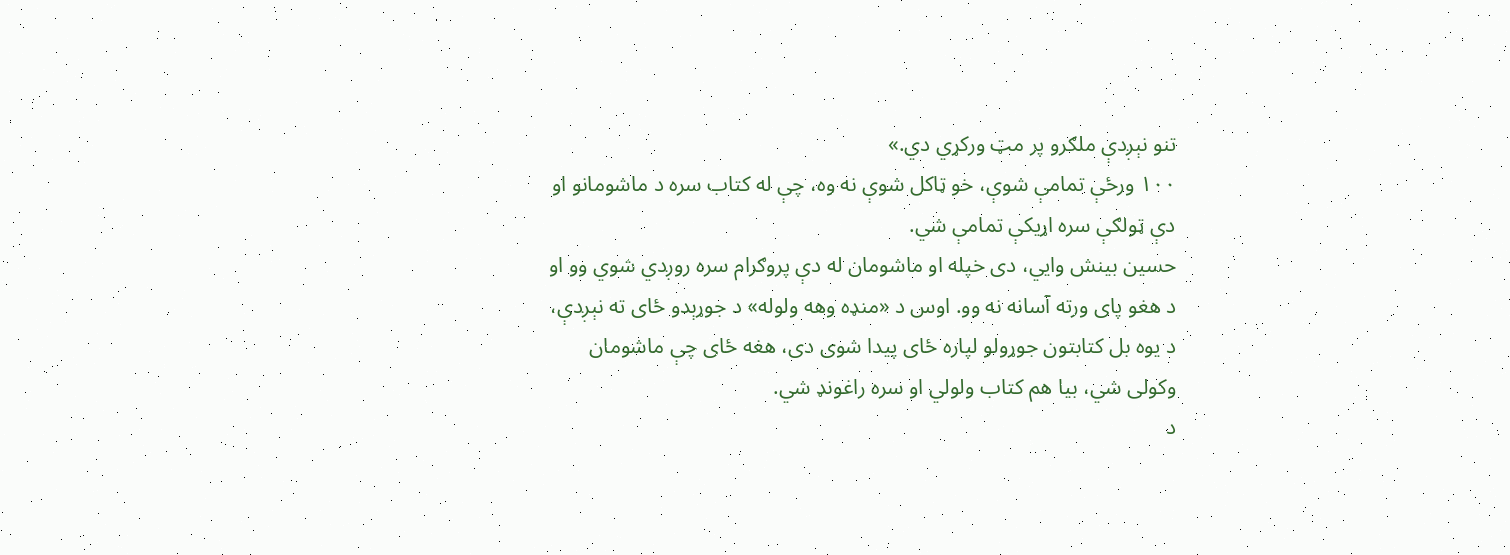تنو نېږدې ملګرو پر مټ ورکړي دي.»
۱۰۰ ورځې تمامې شوې، خو ټاکل شوې نه وه، چې له کتاب سره د ماشومانو او دې ټولګې سره اړیکې تمامې شي.
حسین بینش وايي، دی خپله او ماشومان له دې پروګرام سره روږدي شوي وو او د هغو پای ورته آسانه نه وو. اوس د «منډه وهه ولوله» د جوړېدو ځای ته نېږدې، د یوه بل کتابتون جوړولو لپاره ځای پیدا شوی دی، هغه ځای چې ماشومان وکولی شي، بیا هم کتاب ولولي او سره راغونډ شي.
د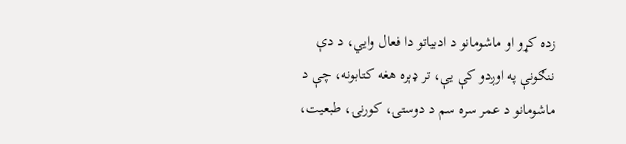زده کړو او ماشومانو د ادبیاتو دا فعال وايي، د دې ننګونې په اوږدو کې یې، تر ډېره هغه کتابونه، چې د ماشومانو د عمر سره سم د دوستۍ، کورنۍ، طبعیت،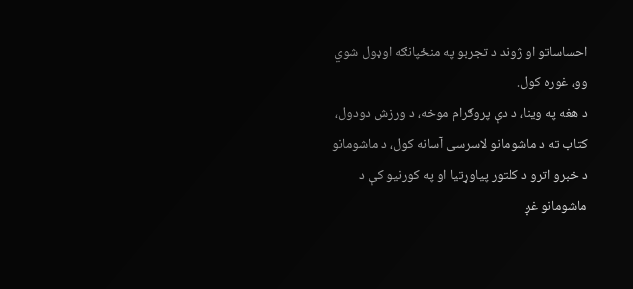احساساتو او ژوند د تجربو په منځپانګه اوډول شوي وو، غوره کول.
د هغه په وینا، د دې پروګرام موخه، د ورزش دودول، کتاب ته د ماشومانو لاسرسی آسانه کول، د ماشومانو د خبرو اترو د کلتور پیاوړتیا او په کورنیو کې د ماشومانو غږ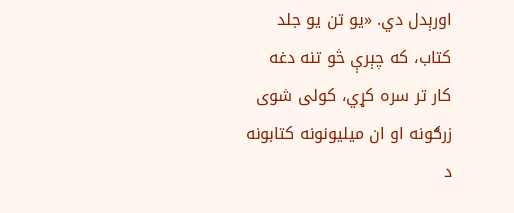اورېدل دي. «یو تن یو جلد کتاب، که چېرې څو تنه دغه کار تر سره کړي، کولی شوی زرګونه او ان میلیونونه کتابونه د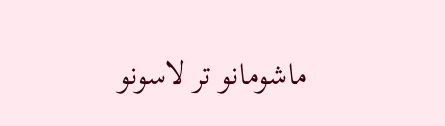ماشومانو تر لاسونو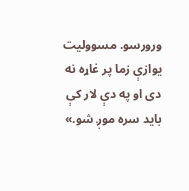ورورسو. مسوولیت یوازې زما پر غاړه نه دی او په دې لار کې باید سره موږ شو.»